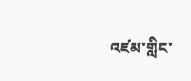འཛམ་གླིང་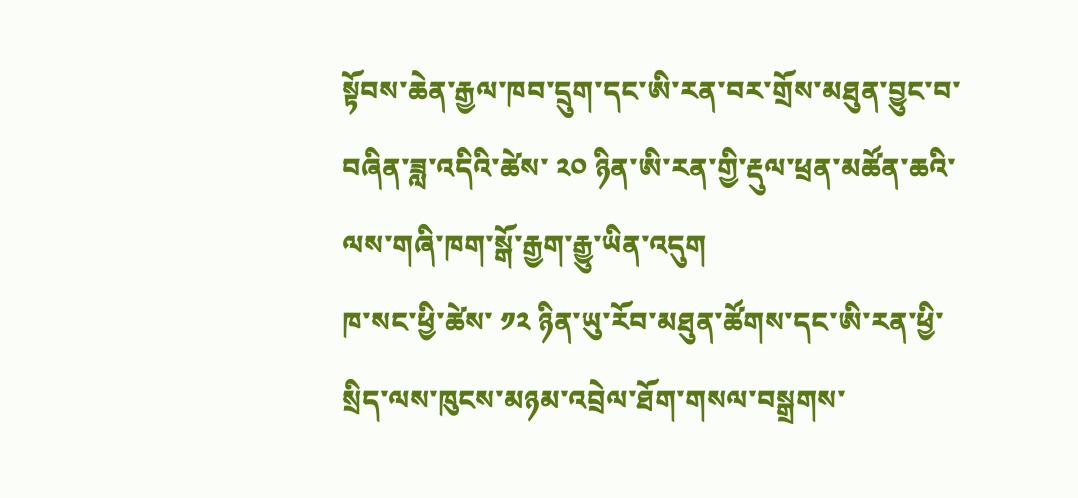སྟོབས་ཆེན་རྒྱལ་ཁབ་དྲུག་དང་ཨི་རན་བར་གྲོས་མཐུན་བྱུང་བ་བཞིན་ཟླ་འདིའི་ཚེས་ ༢༠ ཉིན་ཨི་རན་གྱི་རྡུལ་ཕྲན་མཚོན་ཆའི་ལས་གཞི་ཁག་སྒོ་རྒྱག་རྒྱུ་ཡིན་འདུག
ཁ་སང་ཕྱི་ཚེས་ ༡༢ ཉིན་ཡུ་རོབ་མཐུན་ཚོགས་དང་ཨི་རན་ཕྱི་སྲིད་ལས་ཁུངས་མཉམ་འབྲེལ་ཐོག་གསལ་བསྒྲགས་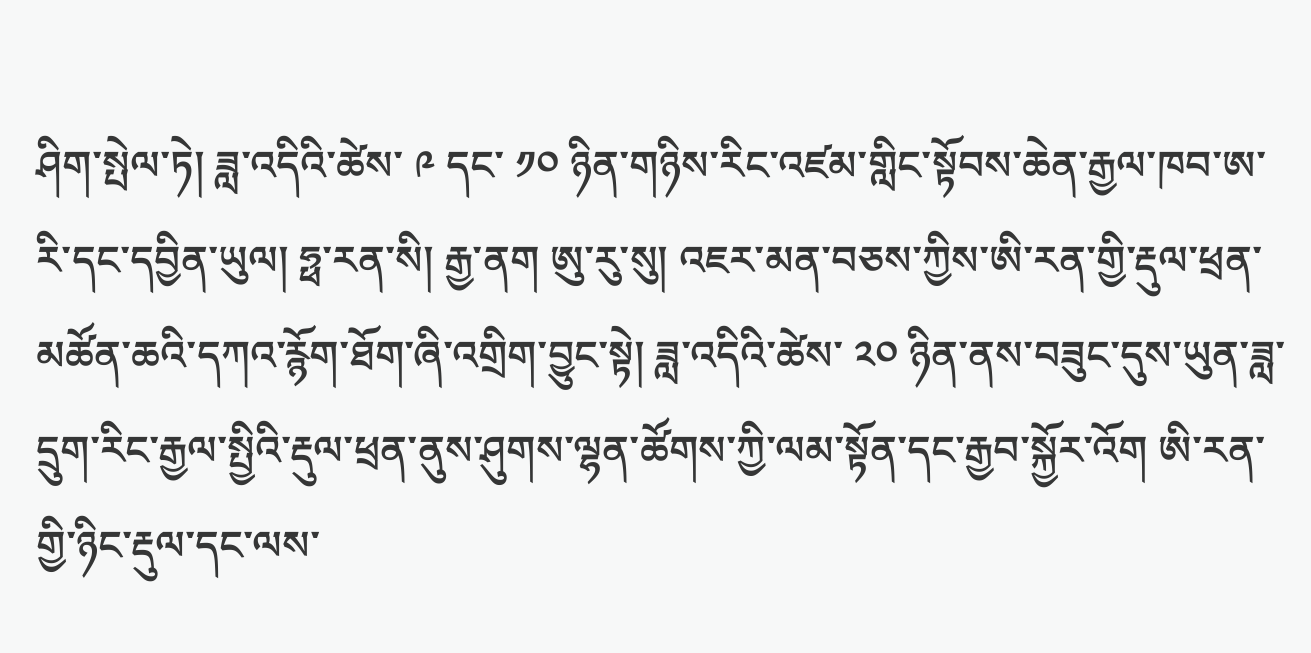ཤིག་སྤེལ་ཏེ། ཟླ་འདིའི་ཚེས་ ༩ དང་ ༡༠ ཉིན་གཉིས་རིང་འཛམ་གླིང་སྟོབས་ཆེན་རྒྱལ་ཁབ་ཨ་རི་དང་དབྱིན་ཡུལ། ཧྥ་རན་སི། རྒྱ་ནག ཨུ་རུ་སུ། འཇར་མན་བཅས་ཀྱིས་ཨི་རན་གྱི་རྡུལ་ཕྲན་མཚོན་ཆའི་དཀའ་རྙོག་ཐོག་ཞི་འགྲིག་བྱུང་སྟེ། ཟླ་འདིའི་ཚེས་ ༢༠ ཉིན་ནས་བཟུང་དུས་ཡུན་ཟླ་དྲུག་རིང་རྒྱལ་སྤྱིའི་རྡུལ་ཕྲན་ནུས་ཤུགས་ལྷན་ཚོགས་ཀྱི་ལམ་སྟོན་དང་རྒྱབ་སྐྱོར་འོག ཨི་རན་གྱི་ཉིང་རྡུལ་དང་ལས་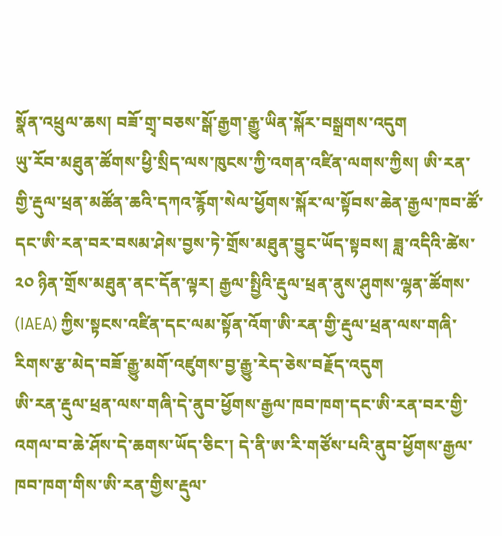སྣོན་འཕྲུལ་ཆས། བཟོ་གྲྭ་བཅས་སྒོ་རྒྱག་རྒྱུ་ཡིན་སྐོར་བསྒྲགས་འདུག
ཡུ་རོབ་མཐུན་ཚོགས་ཕྱི་སྲིད་ལས་ཁུངས་ཀྱི་འགན་འཛིན་ལགས་ཀྱིས། ཨི་རན་གྱི་རྡུལ་ཕྲན་མཚོན་ཆའི་དཀའ་རྙོག་སེལ་ཕྱོགས་སྐོར་ལ་སྟོབས་ཆེན་རྒྱལ་ཁབ་ཚོ་དང་ཨི་རན་བར་བསམ་ཤེས་བྱས་ཏེ་གྲོས་མཐུན་བྱུང་ཡོད་སྟབས། ཟླ་འདིའི་ཚེས་ ༢༠ ཉིན་གྲོས་མཐུན་ནང་དོན་ལྟར། རྒྱལ་སྤྱིའི་རྡུལ་ཕྲན་ནུས་ཤུགས་ལྷན་ཚོགས་ (IAEA) ཀྱིས་སྟངས་འཛིན་དང་ལམ་སྟོན་འོག་ཨི་རན་གྱི་རྡུལ་ཕྲན་ལས་གཞི་རིགས་རྩ་མེད་བཟོ་རྒྱུ་མགོ་འཛུགས་བྱ་རྒྱུ་རེད་ཅེས་བརྗོད་འདུག
ཨི་རན་རྡུལ་ཕྲན་ལས་གཞི་དེ་ནུབ་ཕྱོགས་རྒྱལ་ཁབ་ཁག་དང་ཨི་རན་བར་གྱི་འགལ་བ་ཆེ་ཤོས་དེ་ཆགས་ཡོད་ཅིང་། དེ་ནི་ཨ་རི་གཙོས་པའི་ནུབ་ཕྱོགས་རྒྱལ་ཁབ་ཁག་གིས་ཨི་རན་གྱིས་རྡུལ་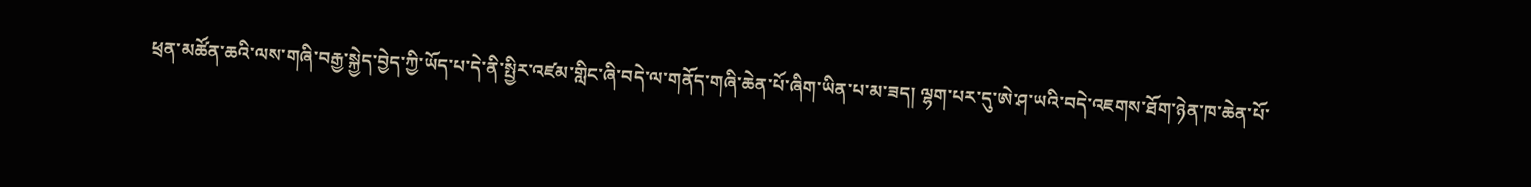ཕྲན་མཚོན་ཆའི་ལས་གཞི་བརྒྱ་སྐྱེད་བྱེད་ཀྱི་ཡོད་པ་དེ་ནི་སྤྱིར་འཛམ་གླིང་ཞི་བདེ་ལ་གནོད་གཞི་ཆེན་པོ་ཞིག་ཡིན་པ་མ་ཟད། ལྷག་པར་དུ་ཨེ་ཤ་ཡའི་བདེ་འཇགས་ཐོག་ཉེན་ཁ་ཆེན་པོ་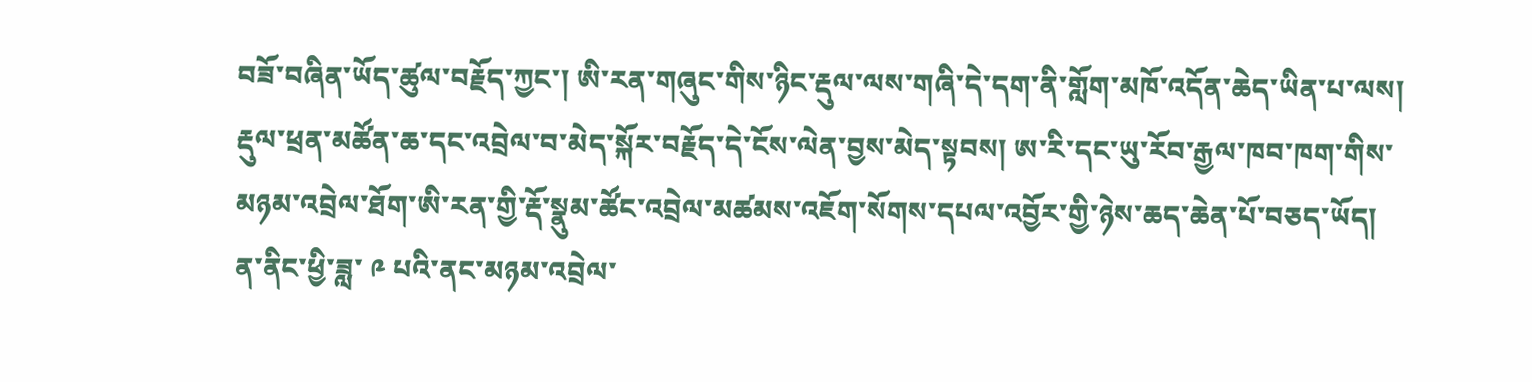བཟོ་བཞིན་ཡོད་ཚུལ་བརྗོད་ཀྱང་། ཨི་རན་གཞུང་གིས་ཉིང་རྡུལ་ལས་གཞི་དེ་དག་ནི་གློག་མཁོ་འདོན་ཆེད་ཡིན་པ་ལས། རྡུལ་ཕྲན་མཚོན་ཆ་དང་འབྲེལ་བ་མེད་སྐོར་བརྗོད་དེ་ངོས་ལེན་བྱས་མེད་སྟབས། ཨ་རི་དང་ཡུ་རོབ་རྒྱལ་ཁབ་ཁག་གིས་མཉམ་འབྲེལ་ཐོག་ཨི་རན་གྱི་རྡོ་སྣུམ་ཚོང་འབྲེལ་མཚམས་འཇོག་སོགས་དཔལ་འབྱོར་གྱི་ཉེས་ཆད་ཆེན་པོ་བཅད་ཡོད།
ན་ནིང་ཕྱི་ཟླ་ ༩ པའི་ནང་མཉམ་འབྲེལ་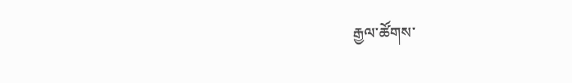རྒྱལ་ཚོགས་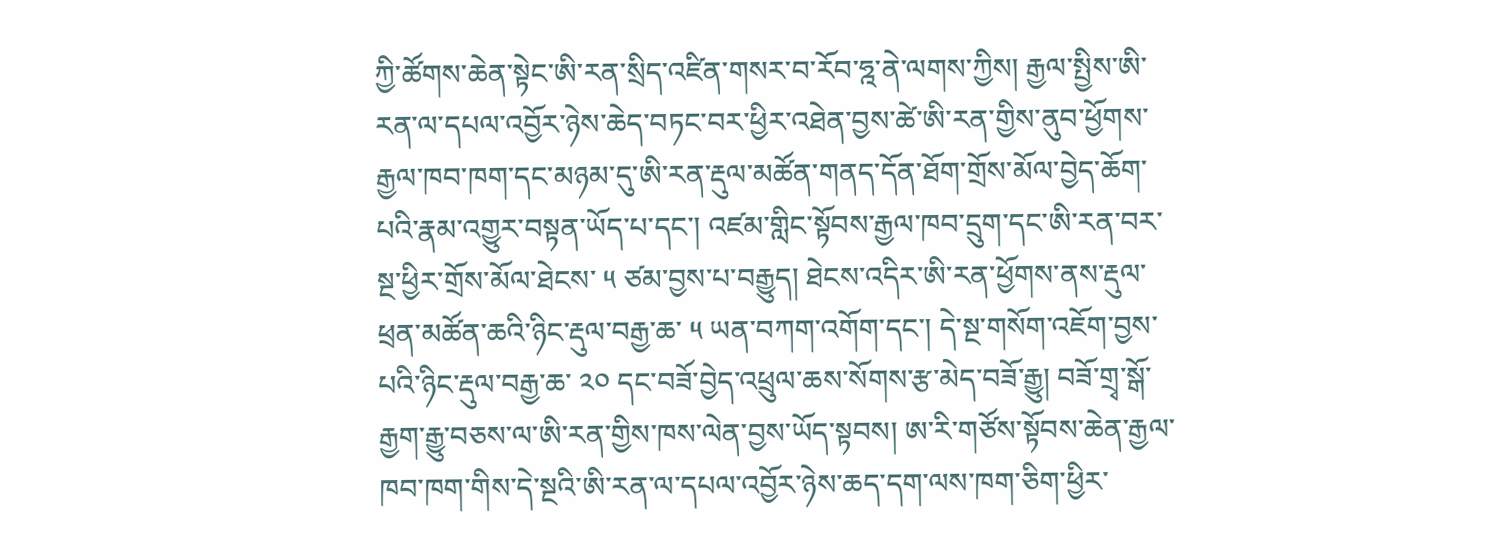ཀྱི་ཚོགས་ཆེན་སྟེང་ཨི་རན་སྲིད་འཛིན་གསར་བ་རོབ་ཧྰ་ནེ་ལགས་ཀྱིས། རྒྱལ་སྤྱིས་ཨི་རན་ལ་དཔལ་འབྱོར་ཉེས་ཆེད་བཏང་བར་ཕྱིར་འཐེན་བྱས་ཚེ་ཨི་རན་གྱིས་ནུབ་ཕྱོགས་རྒྱལ་ཁབ་ཁག་དང་མཉམ་དུ་ཨི་རན་རྡུལ་མཚོན་གནད་དོན་ཐོག་གྲོས་མོལ་བྱེད་ཆོག་པའི་རྣམ་འགྱུར་བསྟན་ཡོད་པ་དང་། འཛམ་གླིང་སྟོབས་རྒྱལ་ཁབ་དྲུག་དང་ཨི་རན་བར་སྔ་ཕྱིར་གྲོས་མོལ་ཐེངས་ ༥ ཙམ་བྱས་པ་བརྒྱུད། ཐེངས་འདིར་ཨི་རན་ཕྱོགས་ནས་རྡུལ་ཕྲན་མཚོན་ཆའི་ཉིང་རྡུལ་བརྒྱ་ཆ་ ༥ ཡན་བཀག་འགོག་དང་། དེ་སྔ་གསོག་འཇོག་བྱས་པའི་ཉིང་རྡུལ་བརྒྱ་ཆ་ ༢༠ དང་བཟོ་བྱེད་འཕྲུལ་ཆས་སོགས་རྩ་མེད་བཟོ་རྒྱུ། བཟོ་གྲྭ་སྒོ་རྒྱག་རྒྱུ་བཅས་ལ་ཨི་རན་གྱིས་ཁས་ལེན་བྱས་ཡོད་སྟབས། ཨ་རི་གཙོས་སྟོབས་ཆེན་རྒྱལ་ཁབ་ཁག་གིས་དེ་སྔའི་ཨི་རན་ལ་དཔལ་འབྱོར་ཉེས་ཆད་དག་ལས་ཁག་ཅིག་ཕྱིར་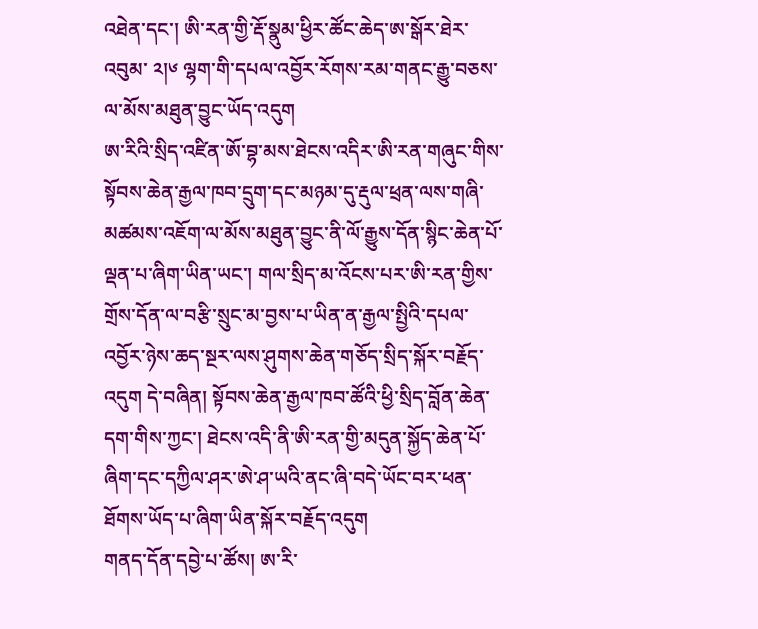འཐེན་དང་། ཨི་རན་གྱི་རྡོ་སྣུམ་ཕྱིར་ཚོང་ཆེད་ཨ་སྒོར་ཐེར་འབུམ་ ༢།༦ ལྷག་གི་དཔལ་འབྱོར་རོགས་རམ་གནང་རྒྱུ་བཅས་ལ་མོས་མཐུན་བྱུང་ཡོད་འདུག
ཨ་རིའི་སྲིད་འཛིན་ཨོ་བྷ་མས་ཐེངས་འདིར་ཨི་རན་གཞུང་གིས་སྟོབས་ཆེན་རྒྱལ་ཁབ་དྲུག་དང་མཉམ་དུ་རྡུལ་ཕྲན་ལས་གཞི་མཚམས་འཇོག་ལ་མོས་མཐུན་བྱུང་ནི་ལོ་རྒྱུས་དོན་སྙིང་ཆེན་པོ་ལྡན་པ་ཞིག་ཡིན་ཡང་། གལ་སྲིད་མ་འོངས་པར་ཨི་རན་གྱིས་གྲོས་དོན་ལ་བརྩི་སྲུང་མ་བྱས་པ་ཡིན་ན་རྒྱལ་སྤྱིའི་དཔལ་འབྱོར་ཉེས་ཆད་སྔར་ལས་ཤུགས་ཆེན་གཅོད་སྲིད་སྐོར་བརྗོད་འདུག དེ་བཞིན། སྟོབས་ཆེན་རྒྱལ་ཁབ་ཚོའི་ཕྱི་སྲིད་བློན་ཆེན་དག་གིས་ཀྱང་། ཐེངས་འདི་ནི་ཨི་རན་གྱི་མདུན་སྐྱོད་ཆེན་པོ་ཞིག་དང་དཀྱིལ་ཤར་ཨེ་ཤ་ཡའི་ནང་ཞི་བདེ་ཡོང་བར་ཕན་ཐོགས་ཡོད་པ་ཞིག་ཡིན་སྐོར་བརྗོད་འདུག
གནད་དོན་དབྱེ་པ་ཚོས། ཨ་རི་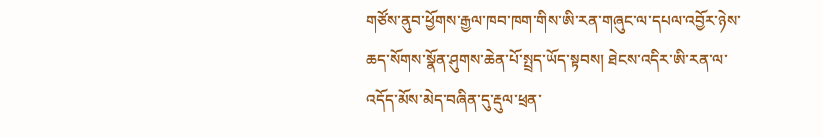གཙོས་ནུབ་ཕྱོགས་རྒྱལ་ཁབ་ཁག་གིས་ཨི་རན་གཞུང་ལ་དཔལ་འབྱོར་ཉེས་ཆད་སོགས་སྣོན་ཤུགས་ཆེན་པོ་སྤྲད་ཡོད་སྟབས། ཐེངས་འདིར་ཨི་རན་ལ་འདོད་མོས་མེད་བཞིན་དུ་རྡུལ་ཕྲན་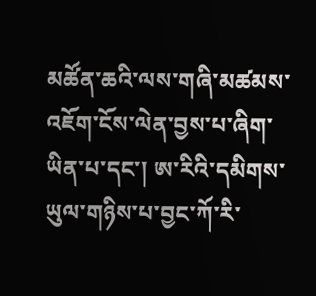མཚོན་ཆའི་ལས་གཞི་མཚམས་འཇོག་ངོས་ལེན་བྱས་པ་ཞིག་ཡིན་པ་དང་། ཨ་རིའི་དམིགས་ཡུལ་གཉིས་པ་བྱང་ཀོ་རི་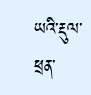ཡའི་རྡུལ་ཕྲན་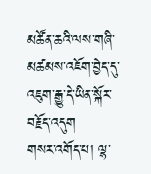མཚོན་ཆའི་ལས་གཞི་མཚམས་འཇོག་བྱེད་དུ་འཇུག་རྒྱུ་དེ་ཡིན་སྐོར་བརྗོད་འདུག
གསར་འགོད་པ། ལྷ་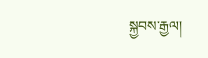སྐྱབས་རྒྱལ།